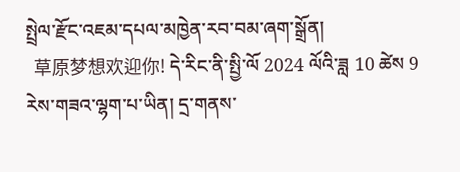སྤྲེལ་རྫོང་འཇམ་དཔལ་མཁྱེན་རབ་བམ་ཞག་སྒྲོན།
  草原梦想欢迎你! དེ་རིང་ནི་སྤྱི་ལོ 2024 ལོའི་ཟླ 10 ཚེས 9 རེས་གཟའ་ལྷག་པ་ཡིན། དྲ་གནས་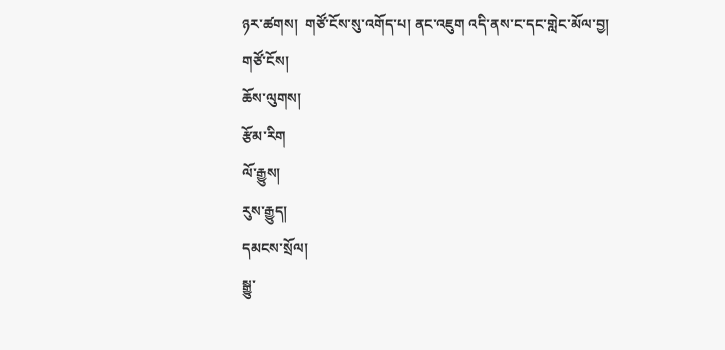ཉར་ཚགས།  གཙོ་ངོས་སུ་འགོད་པ། ནང་འཇུག འདི་ནས་ང་དང་གླེང་མོལ་བྱ།
གཙོ་ངོས།
ཆོས་ལུགས།
རྩོམ་རིག
ལོ་རྒྱུས།
རུས་རྒྱུད།
དམངས་སྲོལ།
སྒྱུ་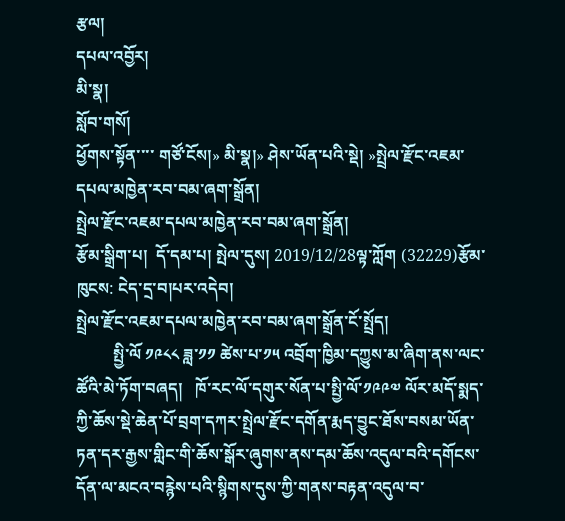རྩལ།
དཔལ་འབྱོར།
མི་སྣ།
སློབ་གསོ།
ཕྱོགས་སྟོན་་་་ གཙོ་ངོས།» མི་སྣ།» ཤེས་ཡོན་པའི་སྡེ། »སྤྲེལ་རྫོང་འཇམ་དཔལ་མཁྱེན་རབ་བམ་ཞག་སྒྲོན།
སྤྲེལ་རྫོང་འཇམ་དཔལ་མཁྱེན་རབ་བམ་ཞག་སྒྲོན།
རྩོམ་སྒྲིག་པ།  དོ་དམ་པ། སྤེལ་དུས། 2019/12/28ལྟ་ཀློག (32229)རྩོམ་ཁུངས: ངེད་དྲ་བ།པར་འདེབ།
སྤྲེལ་རྫོང་འཇམ་དཔལ་མཁྱེན་རབ་བམ་ཞག་སྒྲོན་ངོ་སྤྲོད།
         སྤྱི་ལོ ༡༩༨༨ ཟླ་༡༡ ཚེས་པ་༡༥ འབྲོག་ཁྱིམ་དཀྱུས་མ་ཞིག་ནས་ལང་ཚོའི་མེ་ཏོག་བཞད།   ཁོ་རང་ལོ་དགུར་སོན་པ་སྤྱི་ལོ་༡༩༩༧ ལོར་མདོ་སྨད་ཀྱི་ཆོས་སྡེ་ཆེན་པོ་བྲག་དཀར་སྤྲེལ་རྫོང་དགོན་རྨད་བྱུང་ཐོས་བསམ་ཡོན་ཏན་དར་རྒྱས་གླིང་གི་ཆོས་སྒོར་ཞུགས་ནས་དམ་ཆོས་འདུལ་བའི་དགོངས་དོན་ལ་མངའ་བརྙེས་པའི་སྙིགས་དུས་ཀྱི་གནས་བརྟན་འདུལ་བ་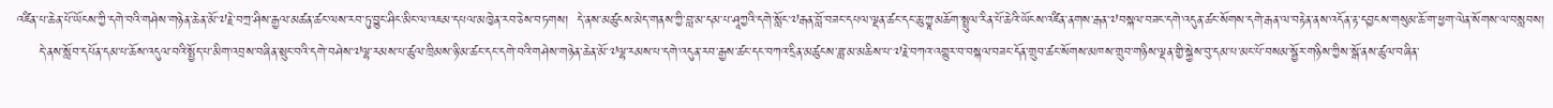འཛིན་པ་ཆེན་པོ་ཡོངས་ཀྱི་དགེ་བའི་གཤེས་གཉེན་ཆེན་མོ་༧རྗེ་བཀྲ་ཤིས་རྒྱལ་མཚན་ཚང་ལས་རབ་ཏུ་བྱུང་ཤིང་མིང་ལ་འཇམ་དཔལ་མཁྱེན་རབ་ཅེས་བཏགས།  དེ་ནས་མཚུངས་མེད་གནས་ཀྱི་བླ་མ་དམ་པ་ཤཱཀྱའི་དགེ་སློང་༧རྒན་བློ་བཟང་དཔལ་ལྡན་ཚང་དང་ཆུ་ཀྱཱ་མཆོག་སྤྲུལ་རིན་པོ་ཆེའི་ཡོངས་འཛིན་ནགས་རྒན་༧བསྐལ་བཟང་དགེ་འདུན་ཚང་སོགས་དགེ་རྒན་ལ་བརྟེན་ནས་འདོན་རྟ་དབྱངས་གསུམ་ཆོ་ག་ཕྱག་ལེན་སོགས་ལ་བསླབས།
     དེ་ནས་སློབ་དཔོན་དམ་པ་ཆོས་འདུལ་བའི་སྤྱོད་པ་མིག་འབྲས་བཞིན་སྲུང་བའི་དགེ་བཤེས་༧ལྷ་རམས་པ་ཚུལ་ཁྲིམས་ཉི་མ་ཚང་དང་དགེ་བའི་གཤེས་གཉེན་ཆེན་མོ་༧ལྷ་རམས་པ་དགེ་འདུན་རབ་རྒྱས་ཚང་དང་བཀའ་དྲིན་མཚུངས་ཟླ་མ་མཆིས་པ་༧རྗེ་བཀའ་འགྱུར་བ་བསྐལ་བཟང་དོན་གྲུབ་ཚང་སོགས་མཁས་གྲུབ་གཉིས་ལྡན་གྱི་སྐྱེས་བུ་དམ་པ་མང་པོ་བསམ་སྦྱོར་གཉིས་ཀྱིས་སྒོ་ནས་ཚུལ་བཞིན་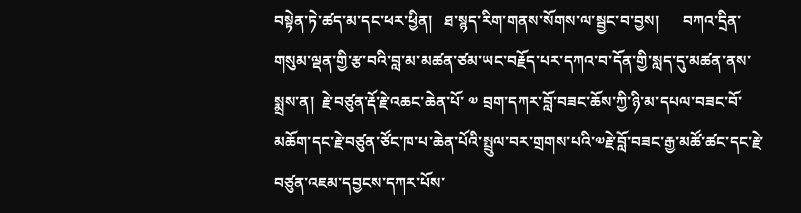བསྟེན་ཏེ་ཚད་མ་དང་ཕར་ཕྱིན།   ཐ་སྙད་རིག་གནས་སོགས་ལ་སྦྱང་བ་བྱས།      བཀའ་དྲིན་གསུམ་ལྡན་གྱི་རྩ་བའི་བླ་མ་མཚན་ཙམ་ཡང་བརྗོད་པར་དཀའ་བ་དོན་གྱི་སླད་དུ་མཚན་ནས་སྨྲས་ན།  རྗེ་བཙུན་རྡོ་རྗེ་འཆང་ཆེན་པོ་ ༧ བྲག་དཀར་བློ་བཟང་ཆོས་ཀྱི་ཉི་མ་དཔལ་བཟང་བོ་མཆོག་དང་རྗེ་བཙུན་ཙོང་ཁ་པ་ཆེན་པོའི་སྤྲུལ་བར་གྲགས་པའི་༧རྗེ་བློ་བཟང་རྒྱ་མཚོ་ཚང་དང་རྗེ་བཙུན་འཇམ་དབྱངས་དཀར་པོས་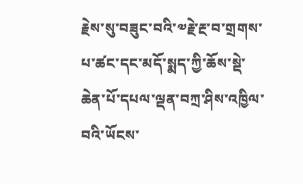རྗེས་སུ་བཟུང་བའི་༧རྗེ་རྔ་བ་གྲགས་པ་ཚང་དང་མདོ་སྨད་ཀྱི་ཆོས་སྡེ་ཆེན་པོ་དཔལ་ལྡན་བཀྲ་ཤིས་འཁྱིལ་བའི་ཡོངས་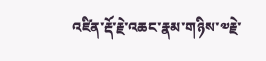འཛིན་རྡོ་རྗེ་འཆང་རྣམ་གཉིས་༧རྗེ་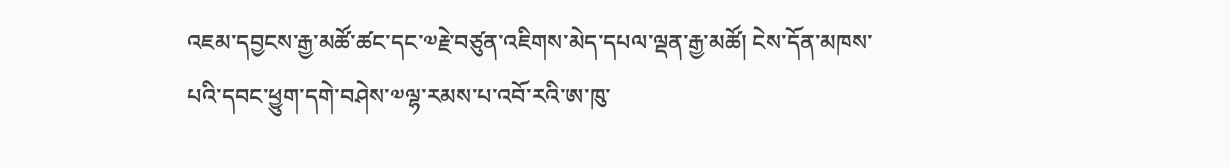འཇམ་དབྱངས་རྒྱ་མཚོ་ཚང་དང་༧རྗེ་བཙུན་འཇིགས་མེད་དཔལ་ལྡན་རྒྱ་མཚོ། ངེས་དོན་མཁས་པའི་དབང་ཕྱུག་དགེ་བཤེས་༧ལྷ་རམས་པ་འབོ་རའི་ཨ་ཁུ་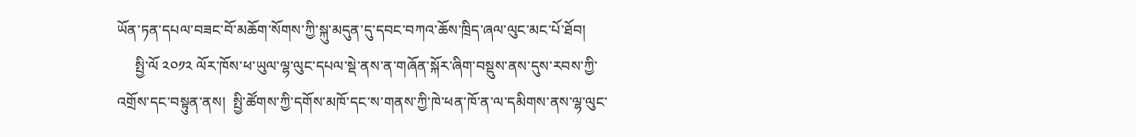ཡོན་ཏན་དཔལ་བཟང་བོ་མཆོག་སོགས་ཀྱི་སྐུ་མདུན་དུ་དབང་བཀའ་ཆོས་ཁྲིད་ཞལ་ལུང་མང་པོ་ཐོབ།
     སྤྱི་ལོ ༢༠༡༢ ལོར་ཁོས་ཕ་ཡུལ་ལྷ་ལུང་དཔལ་སྡེ་ནས་ན་གཞོན་སྐོར་ཞིག་བསྡུས་ནས་དུས་རབས་ཀྱི་འགྲོས་དང་བསྟུན་ནས།  སྤྱི་ཚོགས་ཀྱི་དགོས་མཁོ་དང་ས་གནས་ཀྱི་ཁེ་ཕན་ཁོ་ན་ལ་དམིགས་ནས་ལྷ་ལུང་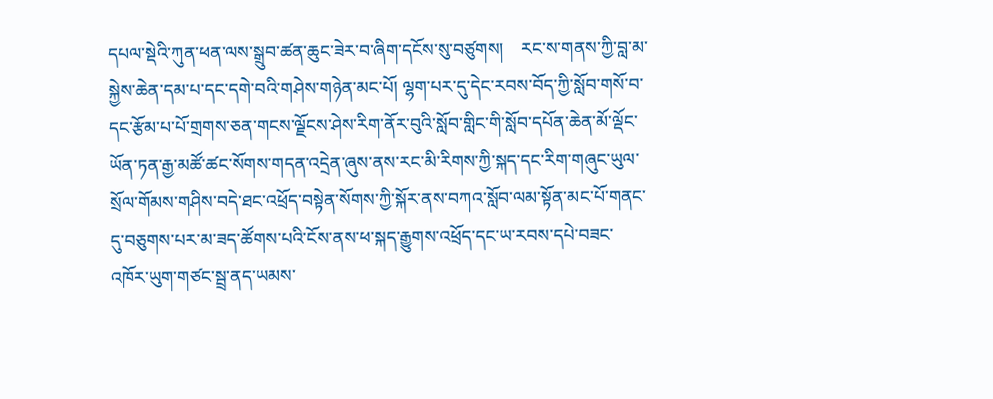དཔལ་སྡེའི་ཀུན་ཕན་ལས་སྒྲུབ་ཚན་ཆུང་ཟེར་བ་ཞིག་དངོས་སུ་བཙུགས།    རང་ས་གནས་ཀྱི་བླ་མ་སྐྱེས་ཆེན་དམ་པ་དང་དགེ་བའི་གཤེས་གཉེན་མང་པོ། ལྷག་པར་དུ་དེང་རབས་བོད་ཀྱི་སློབ་གསོ་བ་དང་རྩོམ་པ་པོ་གྲགས་ཅན་གངས་ལྗོངས་ཤེས་རིག་ནོར་བུའི་སློབ་གླིང་གི་སློབ་དཔོན་ཆེན་མོ་ལྡོང་ཡོན་ཏན་རྒྱ་མཚོ་ཚང་སོགས་གདན་འདྲེན་ཞུས་ནས་རང་མི་རིགས་ཀྱི་སྐད་དང་རིག་གཞུང་ཡུལ་སྲོལ་གོམས་གཤིས་བདེ་ཐང་འཕྲོད་བསྟེན་སོགས་ཀྱི་སྐོར་ནས་བཀའ་སློབ་ལམ་སྟོན་མང་པོ་གནང་དུ་བཅུགས་པར་མ་ཟད་ཚོགས་པའི་ངོས་ནས་ཕ་སྐད་རྒྱུགས་འཕྲོད་དང་ཡ་རབས་དཔེ་བཟང་འཁོར་ཡུག་གཙང་སྦྲ་ནད་ཡམས་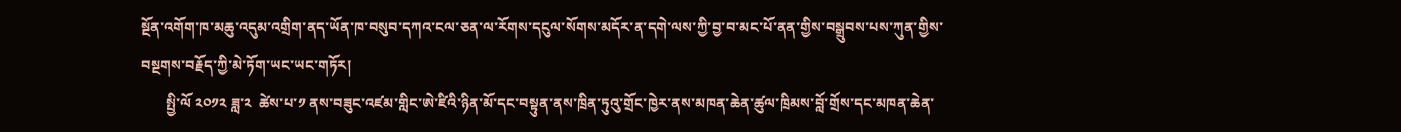སྔོན་འགོག་ཁ་མཆུ་འདུམ་འགྲིག་ནད་ཡོན་ཁ་བསུབ་དཀའ་ངལ་ཅན་ལ་རོགས་དངུལ་སོགས་མདོར་ན་དགེ་ལས་ཀྱི་བྱ་བ་མང་པོ་ནན་གྱིས་བསྒྲུབས་པས་ཀུན་གྱིས་བསྔགས་བརྗོད་ཀྱི་མེ་ཏོག་ཡང་ཡང་གཏོར།
       སྤྱི་ལོ ༢༠༡༢ ཟླ་༢  ཚེས་པ་༡ ནས་བཟུང་འཛམ་གླིང་ཨེ་ཛིའི་ཉིན་མོ་དང་བསྟུན་ནས་ཁྲིན་ཏུའུ་གྲོང་ཁྱེར་ནས་མཁན་ཆེན་ཚུལ་ཁྲིམས་བློ་གྲོས་དང་མཁན་ཆེན་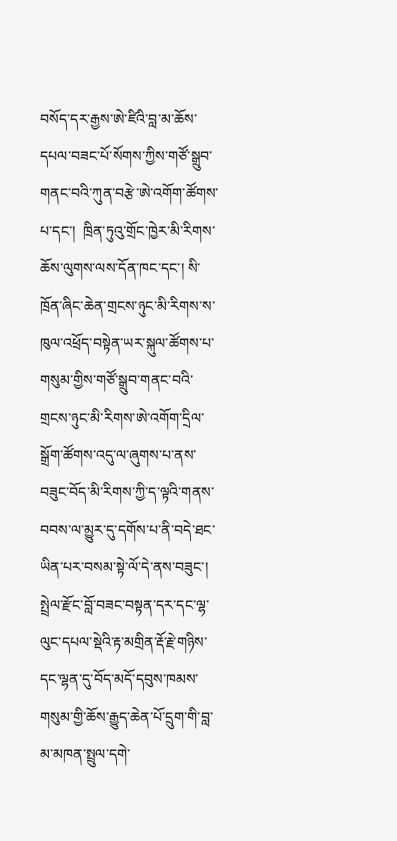བསོད་དར་རྒྱས་ཨེ་ཛིའི་བླ་མ་ཆོས་དཔལ་བཟང་པོ་སོགས་ཀྱིས་གཙོ་སྒྲུབ་གནང་བའི་ཀུན་བརྩེ་ཨེ་འགོག་ཚོགས་པ་དང་།  ཁྲིན་ཏུའུ་གྲོང་ཁྱེར་མི་རིགས་ཆོས་ལུགས་ལས་དོན་ཁང་དང་། སི་ཁྲོན་ཞིང་ཆེན་གྲངས་ཉུང་མི་རིགས་ས་ཁུལ་འཕྲོད་བསྟེན་ཡར་སྐུལ་ཚོགས་པ་གསུམ་གྱིས་གཙོ་སྒྲུབ་གནང་བའི་གྲངས་ཉུང་མི་རིགས་ཨེ་འགོག་དྲིལ་སྒྲོག་ཚོགས་འདུ་ལ་ཞུགས་པ་ནས་བཟུང་བོད་མི་རིགས་ཀྱི་ད་ལྟའི་གནས་བབས་ལ་མྱུར་དུ་དགོས་པ་ནི་བདེ་ཐང་ཡིན་པར་བསམ་སྟེ་ལོ་དེ་ནས་བཟུང་།  སྤྲེལ་རྫོང་བློ་བཟང་བསྟན་དར་དང་ལྷ་ལུང་དཔལ་སྡེའི་རྟ་མགྲིན་རྡོ་རྗེ་གཉིས་དང་ལྷན་དུ་བོད་མདོ་དབུས་ཁམས་གསུམ་གྱི་ཆོས་རྒྱུད་ཆེན་པོ་དྲུག་གི་བླ་མ་མཁན་སྤྲུལ་དགེ་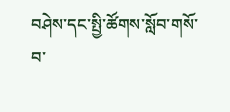བཤེས་དང་སྤྱི་ཚོགས་སློབ་གསོ་བ་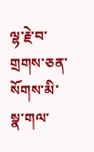ལྷ་རྗེ་བ་གྲགས་ཅན་སོགས་མི་སྣ་གལ་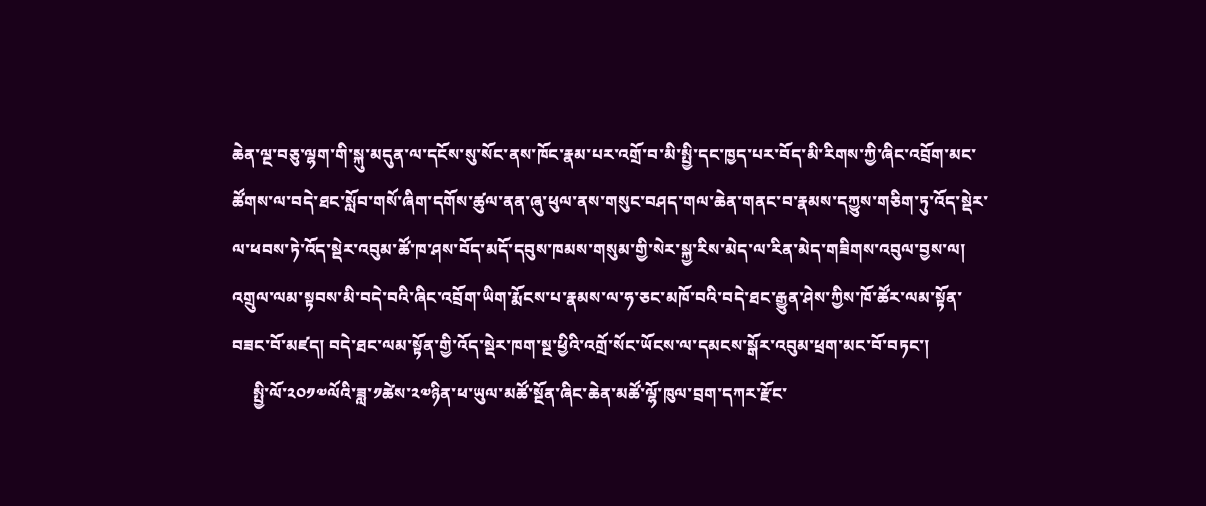ཆེན་ལྔ་བཅུ་ལྷག་གི་སྐུ་མདུན་ལ་དངོས་སུ་སོང་ནས་ཁོང་རྣམ་པར་འགྲོ་བ་མི་སྤྱི་དང་ཁྱད་པར་བོད་མི་རིགས་ཀྱི་ཞིང་འབྲོག་མང་ཚོགས་ལ་བདེ་ཐང་སློབ་གསོ་ཞིག་དགོས་ཚུལ་ནན་ཞུ་ཕུལ་ནས་གསུང་བཤད་གལ་ཆེན་གནང་བ་རྣམས་དཀྱུས་གཅིག་ཏུ་འོད་སྡེར་ལ་ཕབས་ཏེ་འོད་སྡེར་འབུམ་ཚོ་ཁ་ཤས་བོད་མདོ་དབུས་ཁམས་གསུམ་གྱི་སེར་སྐྱ་རིས་མེད་ལ་རིན་མེད་གཟིགས་འབུལ་བྱས་ལ།  འགྲུལ་ལམ་སྟབས་མི་བདེ་བའི་ཞིང་འབྲོག་ཡིག་རྨོངས་པ་རྣམས་ལ་ཧ་ཅང་མཁོ་བའི་བདེ་ཐང་རྒྱུན་ཤེས་ཀྱིས་ཁོ་ཚོར་ལམ་སྟོན་བཟང་བོ་མཛད། བདེ་ཐང་ལམ་སྟོན་གྱི་འོད་སྡེར་ཁག་སྔ་ཕྱིའི་འགྲོ་སོང་ཡོངས་ལ་དམངས་སྒོར་འབུམ་ཕྲག་མང་བོ་བཏང་།
     སྤྱི་ལོ་༢༠༡༧ལོའི་ཟླ་༡ཚེས་༢༧ཉིན་ཕ་ཡུལ་མཚོ་སྔོན་ཞིང་ཆེན་མཚོ་ལྷོ་ཁུལ་བྲག་དཀར་རྫོང་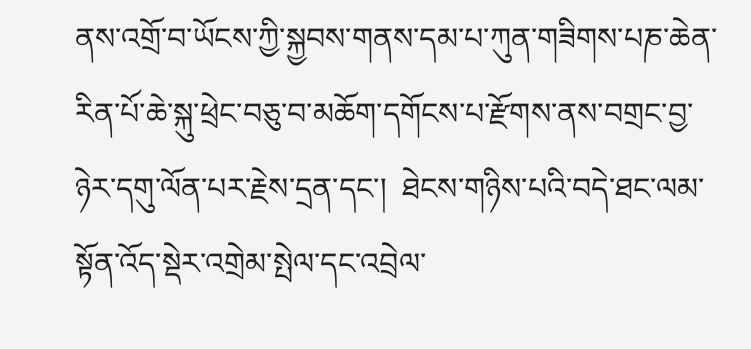ནས་འགྲོ་བ་ཡོངས་ཀྱི་སྐྱབས་གནས་དམ་པ་ཀུན་གཟིགས་པཎ་ཆེན་རིན་པོ་ཆེ་སྐུ་ཕྲེང་བཅུ་བ་མཆོག་དགོངས་པ་རྫོགས་ནས་བགྲང་བྱ་ཉེར་དགུ་ལོན་པར་རྗེས་དྲན་དང་།  ཐེངས་གཉིས་པའི་བདེ་ཐང་ལམ་སྟོན་འོད་སྡེར་འགྲེམ་སྤེལ་དང་འབྲེལ་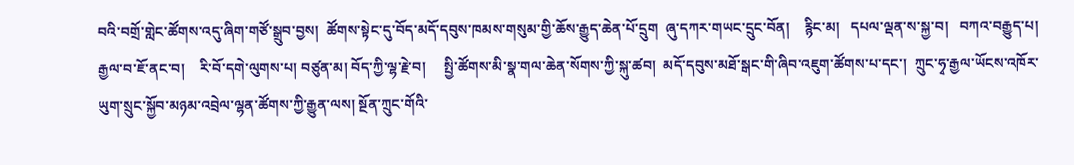བའི་བགྲོ་གླེང་ཚོགས་འདུ་ཞིག་གཙོ་སྒྲུབ་བྱས།  ཚོགས་སྟེང་དུ་བོད་མདོ་དབུས་ཁམས་གསུམ་གྱི་ཆོས་རྒྱུད་ཆེན་པོ་དྲུག  ཞུ་དཀར་གཡང་དྲུང་བོན།    རྙིང་མ།   དཔལ་ལྡན་ས་སྐྱ་བ།   བཀའ་བརྒྱུད་པ།  རྒྱལ་བ་ཇོ་ནང་བ།    རི་བོ་དགེ་ལུགས་པ། བཙུན་མ། བོད་ཀྱི་ལྷ་རྗེ་བ།     སྤྱི་ཚོགས་མི་སྣ་གལ་ཆེན་སོགས་ཀྱི་སྐུ་ཚབ།  མདོ་དབུས་མཐོ་སྒང་གི་ཞིབ་འཇུག་ཚོགས་པ་དང་།  ཀྲུང་ཧྭ་རྒྱལ་ཡོངས་འཁོར་ཡུག་སྲུང་སྐྱོབ་མཉམ་འབྲེལ་ལྷན་ཚོགས་ཀྱི་རྒྱུན་ལས། སྔོན་ཀྲུང་གོའི་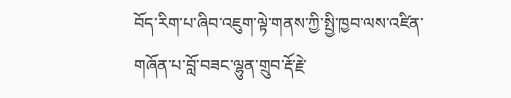བོད་རིག་པ་ཞིབ་འཇུག་ལྟེ་གནས་ཀྱི་སྤྱི་ཁྱབ་ལས་འཛིན་གཞོན་པ་བློ་བཟང་ལྷུན་གྲུབ་རྡོ་རྗེ་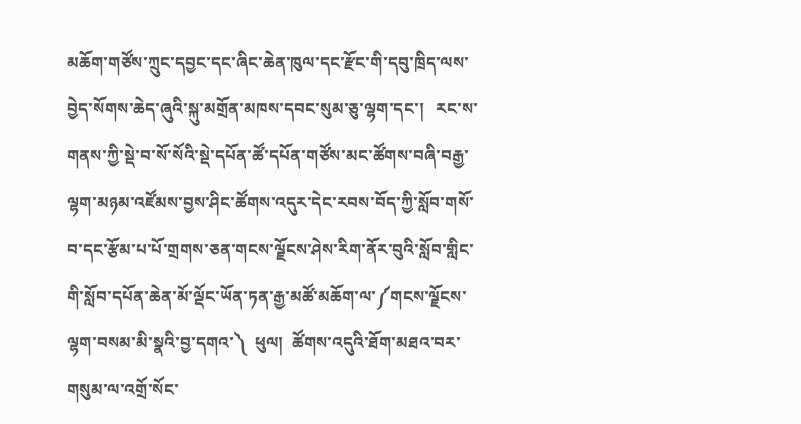མཆོག་གཙོས་ཀྲུང་དབྱང་དང་ཞིང་ཆེན་ཁུལ་དང་རྫོང་གི་དབུ་ཁྲིད་ལས་བྱེད་སོགས་ཆེད་ཞུའི་སྐུ་མགྲོན་མཁས་དབང་སུམ་ཅུ་ལྷག་དང་།   རང་ས་གནས་ཀྱི་སྡེ་བ་སོ་སོའི་སྡེ་དཔོན་ཚོ་དཔོན་གཙོས་མང་ཚོགས་བཞི་བརྒྱ་ལྷག་མཉམ་འཛོམས་བྱས་ཤིང་ཚོགས་འདུར་དེང་རབས་བོད་ཀྱི་སློབ་གསོ་བ་དང་རྩོམ་པ་པོ་གྲགས་ཅན་གངས་ལྗོངས་ཤེས་རིག་ནོར་བུའི་སློབ་གླིང་གི་སློབ་དཔོན་ཆེན་མོ་ལྡོང་ཡོན་ཏན་རྒྱ་མཚོ་མཆོག་ལ་༼གངས་ལྗོངས་ལྷག་བསམ་མི་སྣའི་བྱ་དགའ་༽  ཕུལ།  ཚོགས་འདུའི་ཐོག་མཐའ་བར་གསུམ་ལ་འགྲོ་སོང་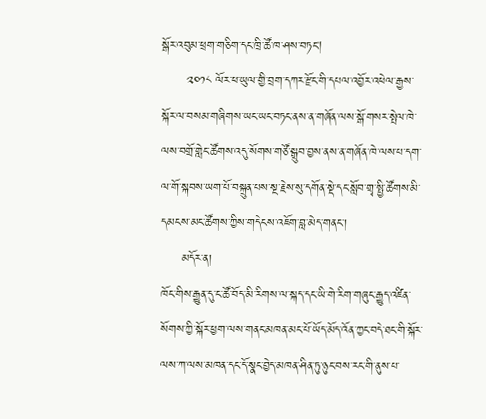སྒོར་འབུམ་ཕྲག་གཅིག་དང་ཁྲི་ཚོ་ཁ་ཤས་བཏང།
      ༢༠༡༨ ལོར་ཕ་ཡུལ་གྱི་བྲག་དཀར་རྫོང་གི་དཔལ་འབྱོར་འཕེལ་རྒྱས་སྐོར་ལ་བསམ་གཞིགས་ཡང་ཡང་བཏང་ནས་ན་གཞོན་ལས་སྒོ་གསར་སྤེལ་ཁེ་ལས་བགྲོ་གླེང་ཚོགས་འདུ་སོགས་གཙོ་སྒྲུབ་བྱས་ནས་ན་གཞོན་ཁེ་ལས་པ་དག་ལ་གོ་སྐབས་ཡག་པོ་བསྐྲུན་པས་སྔ་རྗེས་སུ་དགོན་སྡེ་དང་སློབ་གྲྭ་སྤྱི་ཚོགས་མི་དམངས་མང་ཚོགས་ཀྱིས་གདེངས་འཇོག་བླ་མེད་གནང་།
     མདོར་ན།
ཁོང་གིས་རྒྱུན་དུ་ང་ཚོ་བོད་མི་རིགས་ལ་སྐད་དང་ཡི་གེ་རིག་གཞུང་རྒྱུད་འཛིན་སོགས་ཀྱི་སྐོར་ཕྱག་ལས་གནང་མཁན་མང་པོ་ཡོད་མོད་འོན་ཀྱང་བདེ་ཐང་གི་སྐོར་ལས་ཀ་ལས་མཁན་དང་དོ་སྣང་བྱེད་མཁན་ཤིན་ཏུ་ཉུང་བས་རང་གི་ནུས་པ་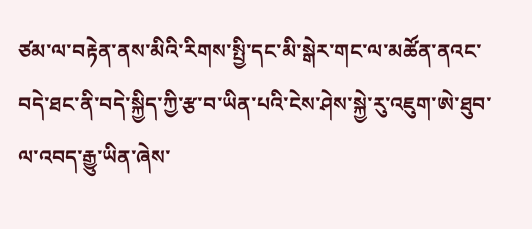ཙམ་ལ་བརྟེན་ནས་མིའི་རིགས་སྤྱི་དང་མི་སྒེར་གང་ལ་མཚོན་ནའང་བདེ་ཐང་ནི་བདེ་སྐྱིད་ཀྱི་རྩ་བ་ཡིན་པའི་ངེས་ཤེས་སྐྱེ་རུ་འཇུག་ཨེ་ཐུབ་ལ་འབད་རྒྱུ་ཡིན་ཞེས་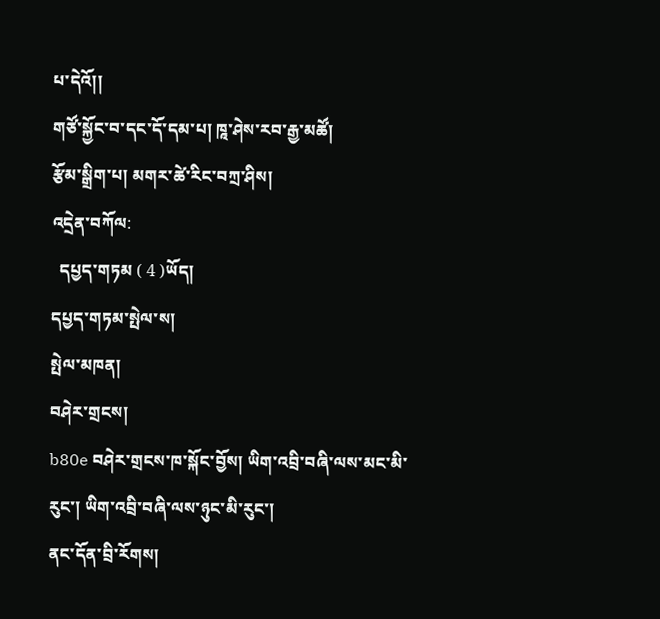པ་དེའོ།།
གཙོ་སྐྱོང་བ་དང་དོ་དམ་པ། ཁཱ་ཤེས་རབ་རྒྱ་མཚོ།
རྩོམ་སྒྲིག་པ། མགར་ཚེ་རིང་བཀྲ་ཤིས།
འདྲེན་བཀོལ:
  དཔྱད་གཏམ ( 4 )ཡོད།
དཔྱད་གཏམ་སྤེལ་ས།
སྤེལ་མཁན།
བཤེར་གྲངས།
b80e བཤེར་གྲངས་ཁ་སྐོང་བྱོས། ཡིག་འབྲི་བཞི་ལས་མང་མི་རུང་། ཡིག་འབྲི་བཞི་ལས་ཉུང་མི་རུང་།
ནང་དོན་བྲི་རོགས།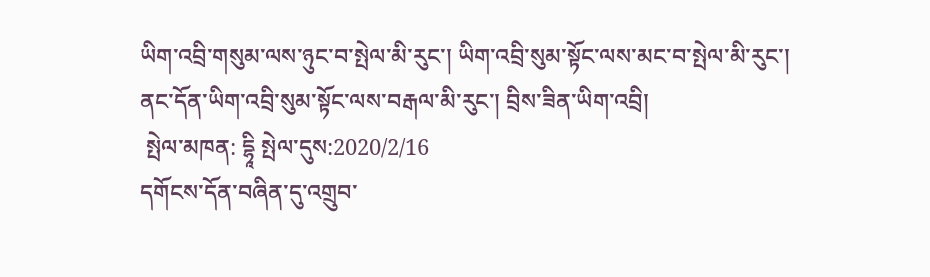ཡིག་འབྲི་གསུམ་ལས་ཉུང་བ་སྤེལ་མི་རུང་། ཡིག་འབྲི་སུམ་སྟོང་ལས་མང་བ་སྤེལ་མི་རུང་།
ནང་དོན་ཡིག་འབྲི་སུམ་སྟོང་ལས་བརྒལ་མི་རུང་། བྲིས་ཟིན་ཡིག་འབྲི།
 སྤེལ་མཁན: དྷཱི སྤེལ་དུས:2020/2/16
དགོངས་དོན་བཞིན་དུ་འགྲུབ་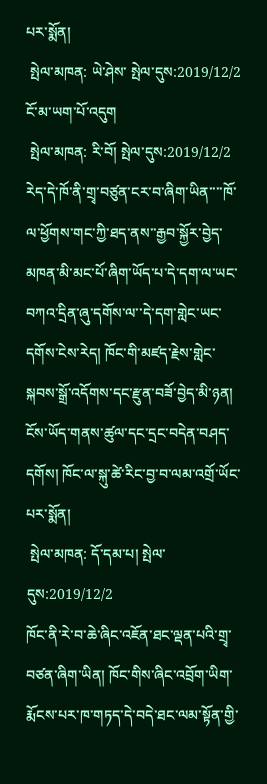པར་སྨོན།
 སྤེལ་མཁན: ཡེ་ཤེས་ སྤེལ་དུས:2019/12/2
ངོ་མ་ཡག་པོ་འདུག
 སྤེལ་མཁན: རི་བོ། སྤེལ་དུས:2019/12/2
རེད་དེ་ཁོ་ནི་གྲྭ་བཙུན་ངར་བ་ཞིག་ཡིན་་་་ཁོ་ལ་ཕྱོགས་གང་ཀྱི་ཐད་ནས་་རྒྱབ་སྐྱོར་བྱེད་མཁན་མི་མང་པོ་ཞིག་ཡོད་པ་དེ་དག་ལ་ཡང་བཀའ་དྲིན་ཞུ་དགོས་ལ་་དེ་དག་གླེང་ཡང་དགོས་ངེས་རེད། ཁོང་གི་མཛད་རྗེས་གླེང་སྐབས་སྒྲོ་འདོགས་དང་རྫུན་བཟོ་བྱེད་མི་ཉན། ངོས་ཡོད་གནས་ཚུལ་དང་དྲང་བདེན་བཤད་དགོས། ཁོང་ལ་སྐུ་ཚེ་རིང་བྱ་བ་ལམ་འགྲོ་ཡོང་པར་སྨོན།
 སྤེལ་མཁན: དོ་དམ་པ། སྤེལ་དུས:2019/12/2
ཁོང་ནི་རེ་བ་ཆེ་ཞིང་འཇོན་ཐང་ལྡན་པའི་གྲྭ་བཙན་ཞིག་ཡིན། ཁོང་གིས་ཞིང་འབྲོག་ཡིག་རྨོངས་པར་ཁ་གཏད་དེ་བདེ་ཐང་ལམ་སྟོན་གྱི་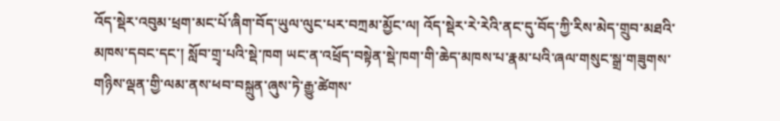འོད་སྡེར་འབུམ་ཕྲག་མང་པོ་ཞིག་བོད་ཡུལ་ལུང་པར་བཀྲམ་མྱོང་ལ། འོད་སྡེར་རེ་རེའི་ནང་དུ་བོད་ཀྱི་རིས་མེད་གྲུབ་མཐའི་མཁས་དབང་དང་། སློབ་གྲྭ་པའི་སྡེ་ཁག ཡང་ན་འཕྲོད་བསྟེན་སྡེ་ཁག་གི་ཆེད་མཁས་པ་རྣམ་པའི་ཞལ་གསུང་སྒྲ་གཟུགས་གཉིས་ལྡན་གྱི་ལམ་ནས་ཕབ་བསྐྲུན་ཞུས་ཏེ་རྒྱུ་ཚེགས་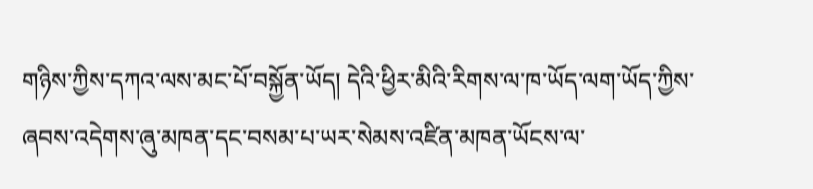གཉིས་ཀྱིས་དཀའ་ལས་མང་པོ་བསྐྱོན་ཡོད། དེའི་ཕྱིར་མིའི་རིགས་ལ་ཁ་ཡོད་ལག་ཡོད་ཀྱིས་ཞབས་འདེགས་ཞུ་མཁན་དང་བསམ་པ་ཡར་སེམས་འཛིན་མཁན་ཡོངས་ལ་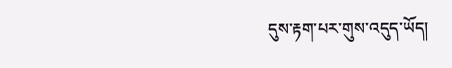དུས་རྟག་པར་གུས་འདུད་ཡོད།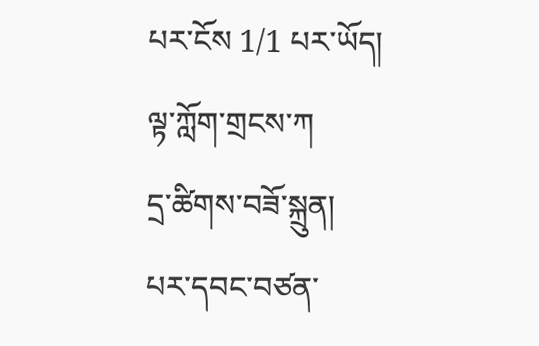པར་ངོས 1/1 པར་ཡོད།
ལྟ་ཀློག་གྲངས་ཀ
དྲ་ཚིགས་བཟོ་སྐྲུན།
པར་དབང་བཙན་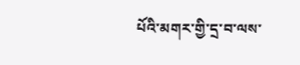པོའི་མགར་གྱི་དྲ་བ་ལས་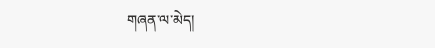གཞན་ལ་མེད།